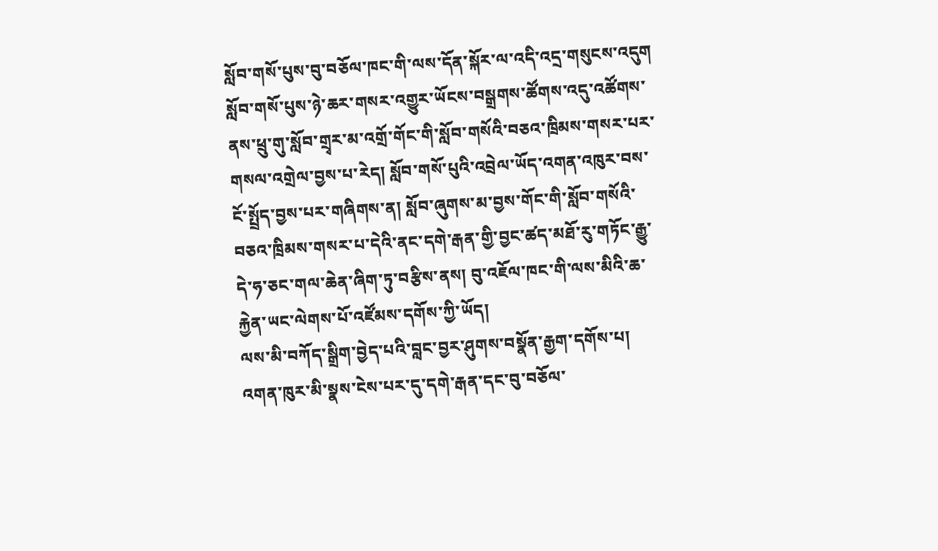སློབ་གསོ་པུས་བུ་བཅོལ་ཁང་གི་ལས་དོན་སྐོར་ལ་འདི་འདྲ་གསུངས་འདུག
སློབ་གསོ་པུས་ཉེ་ཆར་གསར་འགྱུར་ཡོངས་བསྒྲགས་ཚོགས་འདུ་འཚོགས་ནས་ཕྲུ་གུ་སློབ་གྲྭར་མ་འགྲོ་གོང་གི་སློབ་གསོའི་བཅའ་ཁྲིམས་གསར་པར་གསལ་འགྲེལ་བྱས་པ་རེད། སློབ་གསོ་པུའི་འབྲེལ་ཡོད་འགན་འཁུར་བས་ངོ་སྤྲོད་བྱས་པར་གཞིགས་ན། སློབ་ཞུགས་མ་བྱས་གོང་གི་སློབ་གསོའི་བཅའ་ཁྲིམས་གསར་པ་དེའི་ནང་དགེ་རྒན་གྱི་བྱང་ཚད་མཐོ་རུ་གཏོང་རྒྱུ་དེ་ཧ་ཅང་གལ་ཆེན་ཞིག་ཏུ་བརྩིས་ནས། བུ་འཇོལ་ཁང་གི་ལས་མིའི་ཆ་རྐྱེན་ཡང་ལེགས་པོ་འཛོམས་དགོས་ཀྱི་ཡོད།
ལས་མི་བཀོད་སྒྲིག་བྱེད་པའི་བླང་བྱར་ཤུགས་བསྣོན་རྒྱག་དགོས་པ།
འགན་ཁུར་མི་སྣས་ངེས་པར་དུ་དགེ་རྒན་དང་བུ་བཅོལ་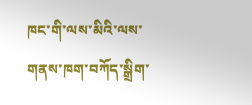ཁང་གི་ལས་མིའི་ལས་གནས་ཁག་བཀོད་སྒྲིག་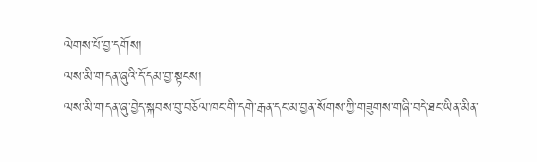ལེགས་པོ་བྱ་དགོས།
ལས་མི་གདན་ཞུའི་དོ་དམ་བྱ་སྟངས།
ལས་མི་གདན་ཞུ་བྱེད་སྐབས་བུ་བཅོལ་ཁང་གི་དགེ་རྒན་དང་མ་བྱན་སོགས་ཀྱི་གཟུགས་གཞི་བདེ་ཐང་ཡིན་མིན་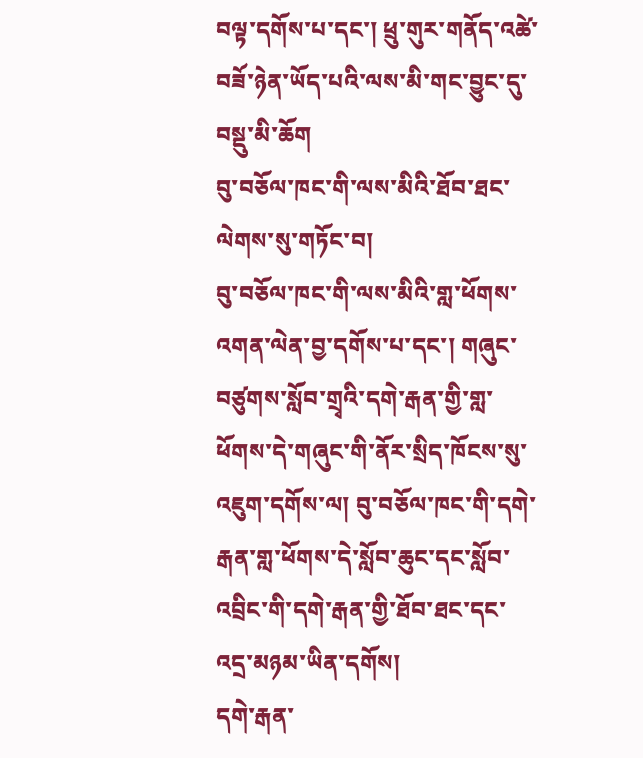བལྟ་དགོས་པ་དང་། ཕྲུ་གུར་གནོད་འཚེ་བཟོ་ཉེན་ཡོད་པའི་ལས་མི་གང་བྱུང་དུ་བསྡུ་མི་ཆོག
བུ་བཅོལ་ཁང་གི་ལས་མིའི་ཐོབ་ཐང་ལེགས་སུ་གཏོང་བ།
བུ་བཅོལ་ཁང་གི་ལས་མིའི་གླ་ཕོགས་འགན་ལེན་བྱ་དགོས་པ་དང་། གཞུང་བཙུགས་སློབ་གྲྭའི་དགེ་རྒན་གྱི་གླ་ཕོགས་དེ་གཞུང་གི་ནོར་སྲིད་ཁོངས་སུ་འཇུག་དགོས་ལ། བུ་བཅོལ་ཁང་གི་དགེ་རྒན་གླ་ཕོགས་དེ་སློབ་ཆུང་དང་སློབ་འབྲིང་གི་དགེ་རྒན་གྱི་ཐོབ་ཐང་དང་འདྲ་མཉམ་ཡིན་དགོས།
དགེ་རྒན་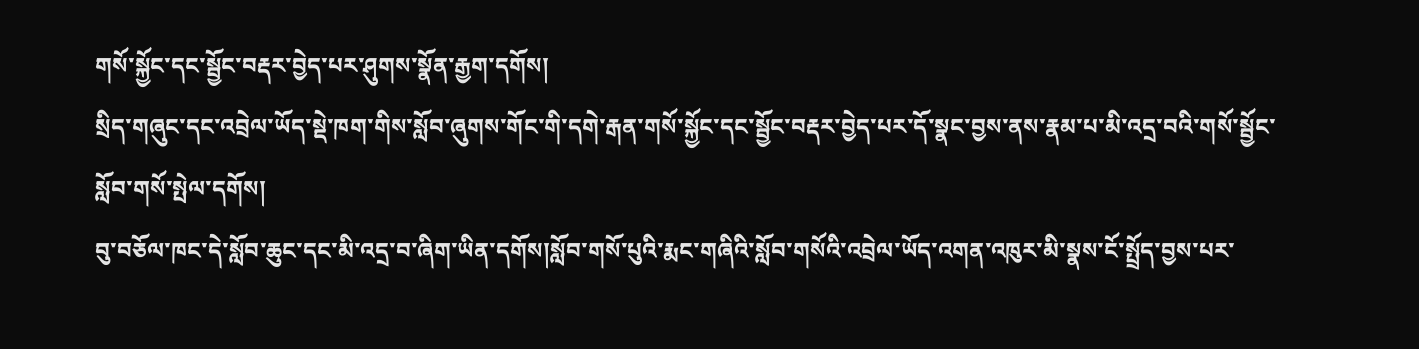གསོ་སྐྱོང་དང་སྦྱོང་བརྡར་བྱེད་པར་ཤུགས་སྣོན་རྒྱག་དགོས།
སྲིད་གཞུང་དང་འབྲེལ་ཡོད་སྡེ་ཁག་གིས་སློབ་ཞུགས་གོང་གི་དགེ་རྒན་གསོ་སྐྱོང་དང་སྦྱོང་བརྡར་བྱེད་པར་དོ་སྣང་བྱས་ནས་རྣམ་པ་མི་འདྲ་བའི་གསོ་སྦྱོང་སློབ་གསོ་སྤེལ་དགོས།
བུ་བཅོལ་ཁང་དེ་སློབ་ཆུང་དང་མི་འདྲ་བ་ཞིག་ཡིན་དགོས།སློབ་གསོ་པུའི་རྨང་གཞིའི་སློབ་གསོའི་འབྲེལ་ཡོད་འགན་འཁུར་མི་སྣས་ངོ་སྤྲོད་བྱས་པར་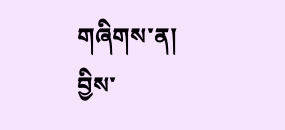གཞིགས་ན། བྱིས་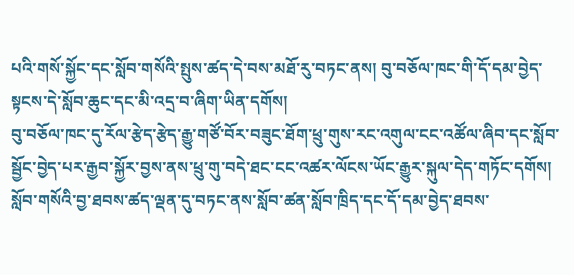པའི་གསོ་སྐྱོང་དང་སློབ་གསོའི་སྤུས་ཚད་དེ་བས་མཐོ་རུ་བཏང་ནས། བུ་བཅོལ་ཁང་གི་དོ་དམ་བྱེད་སྟངས་དེ་སློབ་ཆུང་དང་མི་འདྲ་བ་ཞིག་ཡིན་དགོས།
བུ་བཅོལ་ཁང་དུ་རོལ་རྩེད་རྩེད་རྒྱུ་གཙོ་བོར་བཟུང་ཐོག་ཕྲུ་གུས་རང་འགུལ་ངང་འཚོལ་ཞིབ་དང་སློབ་སྦྱོང་བྱེད་པར་རྒྱབ་སྐྱོར་བྱས་ནས་ཕྲུ་གུ་བདེ་ཐང་ངང་འཚར་ལོངས་ཡོང་རྒྱུར་སྐུལ་དེད་གཏོང་དགོས།
སློབ་གསོའི་བྱ་ཐབས་ཚད་ལྡན་དུ་བཏང་ནས་སློབ་ཚན་སློབ་ཁྲིད་དང་དོ་དམ་བྱེད་ཐབས་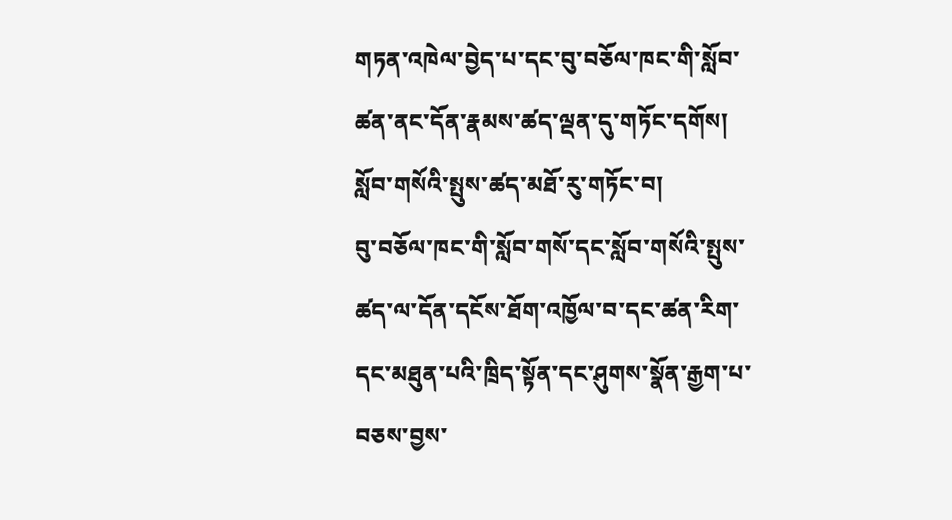གཏན་འཁེལ་བྱེད་པ་དང་བུ་བཅོལ་ཁང་གི་སློབ་ཚན་ནང་དོན་རྣམས་ཚད་ལྡན་དུ་གཏོང་དགོས།
སློབ་གསོའི་སྤུས་ཚད་མཐོ་རུ་གཏོང་བ།
བུ་བཅོལ་ཁང་གི་སློབ་གསོ་དང་སློབ་གསོའི་སྤུས་ཚད་ལ་དོན་དངོས་ཐོག་འཁྱོལ་བ་དང་ཚན་རིག་དང་མཐུན་པའི་ཁྲིད་སྟོན་དང་ཤུགས་སྣོན་རྒྱག་པ་བཅས་བྱས་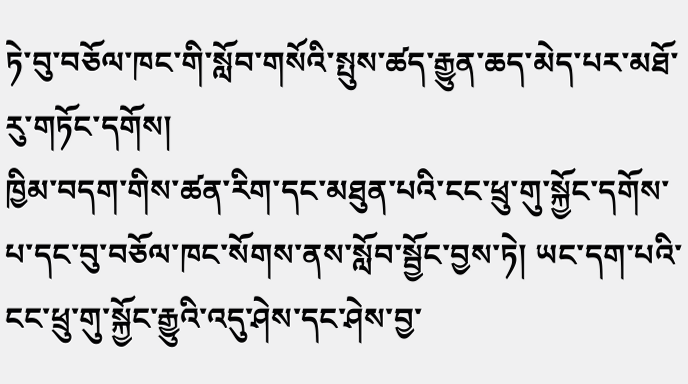ཏེ་བུ་བཅོལ་ཁང་གི་སློབ་གསོའི་སྤུས་ཚད་རྒྱུན་ཆད་མེད་པར་མཐོ་རུ་གཏོང་དགོས།
ཁྱིམ་བདག་གིས་ཚན་རིག་དང་མཐུན་པའི་ངང་ཕྲུ་གུ་སྐྱོང་དགོས་པ་དང་བུ་བཅོལ་ཁང་སོགས་ནས་སློབ་སྦྱོང་བྱས་ཏེ། ཡང་དག་པའི་ངང་ཕྲུ་གུ་སྐྱོང་རྒྱུའི་འདུ་ཤེས་དང་ཤེས་བྱ་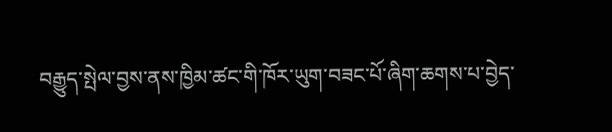བརྒྱུད་སྤེལ་བྱས་ནས་ཁྱིམ་ཚང་གི་ཁོར་ཡུག་བཟང་པོ་ཞིག་ཆགས་པ་བྱེད་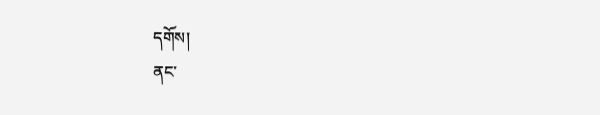དགོས།
ནང་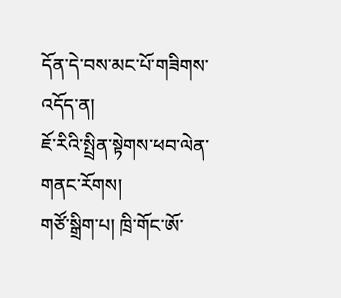དོན་དེ་བས་མང་པོ་གཟིགས་འདོད་ན།
ཇོ་རིའི་སྤྲིན་སྟེགས་ཕབ་ལེན་གནང་རོགས།
གཙོ་སྒྲིག་པ། ཁྲི་གོང་ཨོ་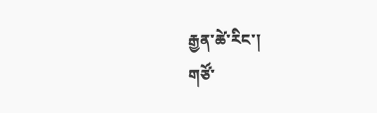རྒྱན་ཚེ་རིང་།
གཙོ་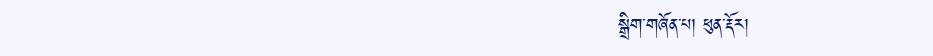སྒྲིག་གཞོན་པ། ཕུན་རྡོར།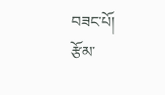བཟང་པོ།
རྩོམ་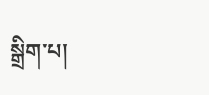སྒྲིག་པ།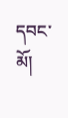དབང་མོ།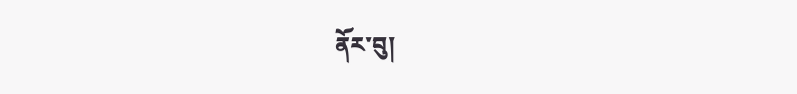ནོར་བུ།